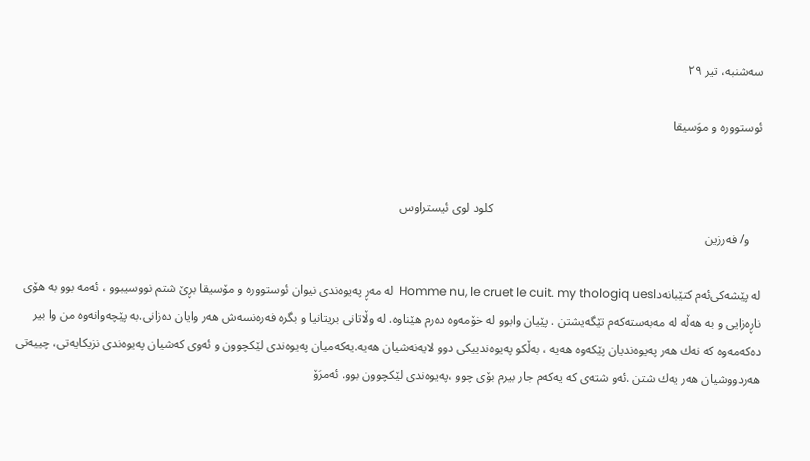سه‌شنبه، تیر ۲۹

ئوستووره‌ و موَسیقا


                                                                                      كلود لوی ئیستراوس
    و/ فه‌رزین

له‌ پێشه‌كی‌ئه‌م كتێبانه‌داHomme nu, le cruet le cuit. my thologiq ues  له‌ مه‌ڕ په‌یوه‌ندی‌ نیوان ئوستووره‌ و مۆسیقا بڕێ‌ شتم نووسیبوو ، ئه‌مه‌ بوو به‌ هۆی‌ ناڕه‌زایی‌ و به‌ هه‌ڵه‌ له‌ مه‌به‌سته‌كه‌م تێگه‌یشتن . پێیان وابوو له‌ خۆمه‌وه‌ ده‌رم هێناوه‌. له‌ وڵاتانی‌ بریتانیا و بگره‌ فه‌ره‌نسه‌ش هه‌ر وایان ده‌زانی‌.به‌ پێچه‌وانه‌وه‌ من وا بیر ده‌كه‌مه‌وه‌ كه‌ نه‌ك هه‌ر په‌یوه‌ندیان پێكه‌وه‌ هه‌یه‌ ، به‌ڵكو په‌یوه‌ندییكی‌ دوو لایه‌نه‌شیان هه‌یه‌.یه‌كه‌میان په‌یوه‌ندی‌ لێكچوون و ئه‌وی‌ كه‌شیان په‌یوه‌ندی‌ نزیكایه‌تی‌، چییه‌تی‌ هه‌ردووشیان هه‌ر یه‌ك شتن .ئه‌و شته‌ی‌ كه‌ یه‌كه‌م جار بیرم بۆی‌ چوو ،په‌یوه‌ندی‌ لێكچوون بوو. ئه‌مرَۆ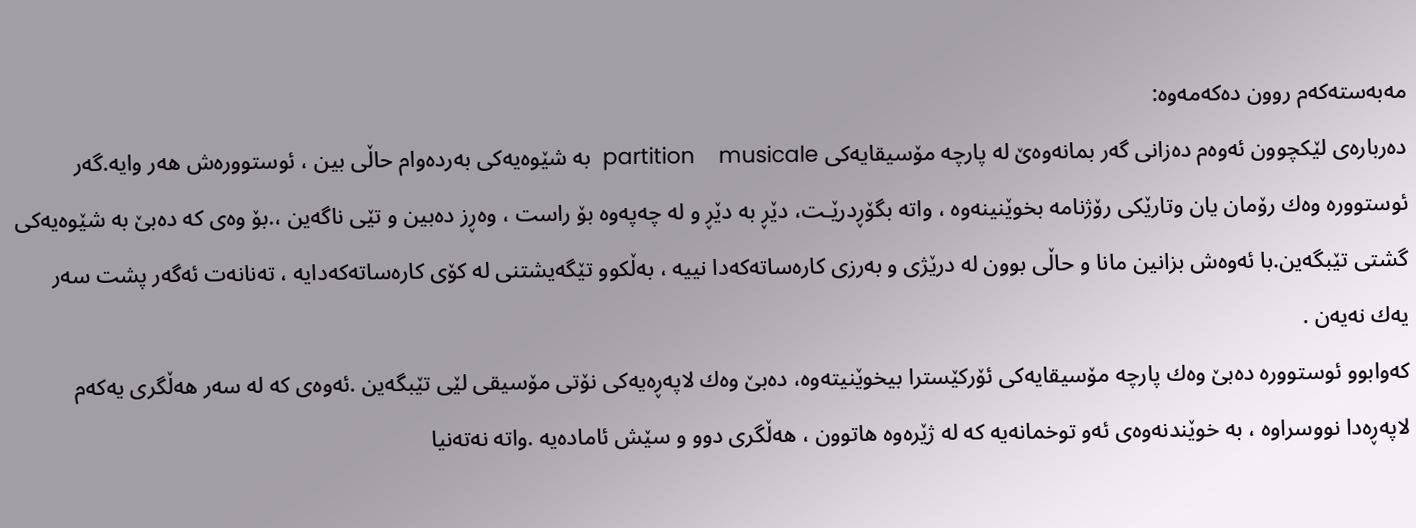مه‌به‌سته‌كه‌م روون ده‌كه‌مه‌وه‌:
ده‌رباره‌ی‌ لێكچوون ئه‌وه‌م ده‌زانی‌ گه‌ر بمانه‌وه‌ێ‌ له‌ پارچه‌ مۆسیقایه‌كی‌ partition    musicale  به‌ شێوه‌یه‌كی‌ به‌رده‌وام حاڵی‌ بین ، ئوستووره‌ش هه‌ر وایه‌.گه‌ر ئوستووره‌ وه‌ك رۆمان یان وتارێكی‌ رۆژنامه‌ بخوێنینه‌وه‌ ، واته‌ بگۆڕدرێـت، دێڕ به‌ دێڕ و له‌ چه‌په‌وه‌ بۆ راست ، وه‌ڕز ده‌بین و تێی‌ ناگه‌ین ،.بۆ وه‌ی‌ كه‌ ده‌بێ‌ به‌ شێوه‌یه‌كی‌ گشتی‌ تێبگه‌ین.با ئه‌وه‌ش بزانین مانا و حاڵی‌ بوون له‌ درێژی‌ و به‌رزی‌ كاره‌ساته‌كه‌دا نییه‌ ، به‌ڵكوو تێگه‌یشتنی‌ له‌ كۆی‌ كاره‌ساته‌كه‌دایه‌ ، ته‌نانه‌ت ئه‌گه‌ر پشت سه‌ر یه‌ك نه‌یه‌ن .
كه‌وابوو ئوستووره‌ ده‌بێ‌ وه‌ك پارچه‌ مۆسیقایه‌كی‌ ئۆركێسترا بیخوێنیته‌وه‌، ده‌بێ‌ وه‌ك لاپه‌ڕه‌یه‌كی‌ نۆتی‌ مۆسیقی‌ لێی‌ تێبگه‌ین .ئه‌وه‌ی‌ كه‌ له‌ سه‌ر هه‌ڵگری‌ یه‌كه‌م لاپه‌ڕه‌دا نووسراوه‌ ، به‌ خوێندنه‌وه‌ی‌ ئه‌و توخمانه‌یه‌ كه‌ له‌ ژێره‌وه‌ هاتوون ، هه‌ڵگری‌ دوو و سێش ئاماده‌یه‌ .واته‌ نه‌ته‌نیا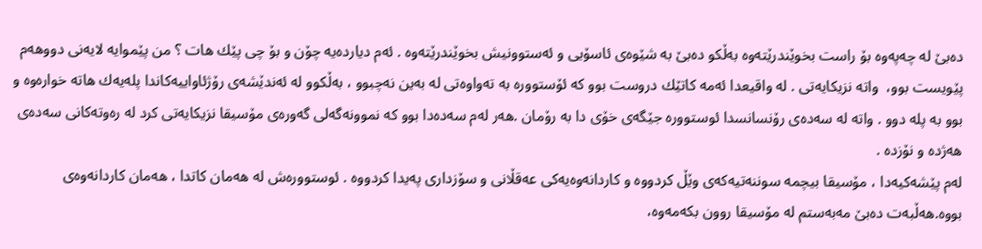ده‌بێ‌ له‌ چه‌په‌وه‌ بۆ راست بخوێندرێته‌وه‌ به‌ڵكو ده‌بێ‌ به‌ شێوه‌ی‌ ئاسۆیی‌ و ئه‌ستوونیش بخوێندرێته‌وه‌ . ئه‌م دیارده‌یه‌ چۆن و بۆ چی‌ پێك هات ؟ من پێموایه‌ لایه‌نی‌ دووهه‌م پێویست بوو،  واته‌ نزیكایه‌تی‌ . له‌ واقیعدا ئه‌مه‌ كاتێك دروست بوو كه‌ ئۆستووره‌ به‌ ته‌واوه‌تی‌ له‌ به‌ین نه‌چبوو ، به‌ڵكوو له‌ ئه‌ندێشه‌ی‌ رۆژئاواییه‌كاندا پله‌یه‌ك هاته‌ خواره‌وه‌ و بوو به‌ پله‌ دوو . واته‌ له‌ سه‌ده‌ی‌ رۆنسانسدا ئوستووره‌ جێگه‌ی‌ خۆی‌ دا به‌ رۆمان .هه‌ر له‌م سه‌ده‌دا بوو كه‌ نموونه‌گه‌لی‌ گه‌وره‌ی‌ مۆسیقا نزیكایه‌تی‌ كرد له‌ ره‌وته‌كانی‌ سه‌ده‌ی‌ هه‌ژده‌ و نۆزده‌ .
له‌م پێشه‌كیه‌دا ، مۆسیقا بیچمه‌ سوننه‌تیه‌كه‌ی‌ وێڵ كردووه‌ و كاردانه‌وه‌یه‌كی‌ عه‌قڵانی‌ و سۆزداری‌ په‌یدا كردووه‌ . ئوستووره‌ش له‌ هه‌مان كاتدا ، هه‌مان كاردانه‌وه‌ی‌ بووه‌.هه‌ڵبه‌ت ده‌بێ‌ مه‌به‌ستم له‌ مۆسیقا روون بكه‌مه‌وه‌،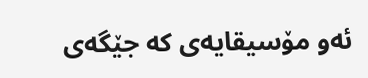ئه‌و مۆسیقایه‌ی‌ كه‌ جێگه‌ی‌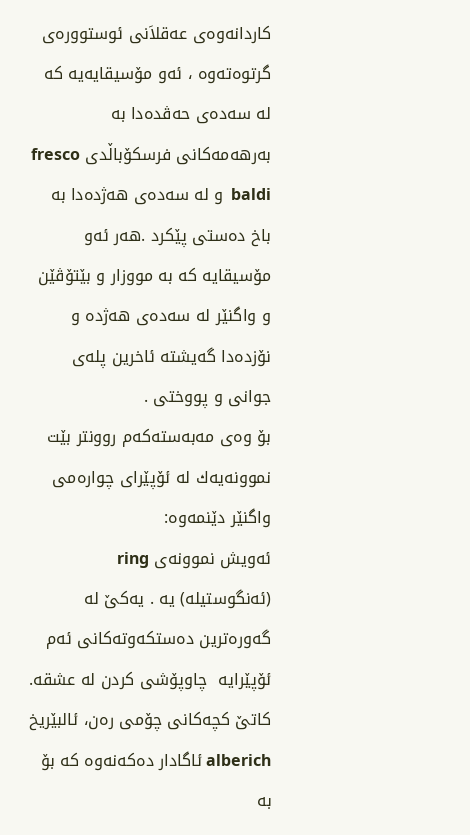كاردانه‌وه‌ی‌ عه‌قلاَنی‌ ئوستووره‌ی‌ گرتوه‌ته‌وه‌ ، ئه‌و مۆسیقایه‌یه‌ كه‌ له‌ سه‌ده‌ی‌ حه‌ڤده‌دا به‌ به‌رهه‌مه‌كانی‌ فرسكۆباڵدی‌ fresco baldi  و له‌ سه‌ده‌ی‌ هه‌ژده‌دا به‌ باخ ده‌ستی‌ پێكرد .هه‌ر ئه‌و مۆسیقایه‌ كه‌ به‌ مووزار و بێتۆڤێن و واگنێر له‌ سه‌ده‌ی‌ هه‌ژده‌ و نۆزده‌دا گه‌یشته‌ ئاخرین پله‌ی‌ جوانی‌ و پووختی‌ .
بۆ وه‌ی‌ مه‌به‌سته‌كه‌م روونتر بێت نموونه‌یه‌ك له‌ ئۆپێرای چواره‌می‌ واگنێر دێنمه‌وه‌:
ئه‌ویش نموونه‌ی‌ ring (ئه‌نگوستیله‌) یه‌ . یه‌كێ‌ له‌ گه‌وره‌ترین ده‌ستكه‌وته‌كانی‌ ئه‌م ئۆپێرایه‌  چاوپۆشی‌ كردن له‌ عشقه‌. كاتێ‌ كچه‌كانی‌ چۆمی‌ ره‌ن، ئالبێریخ alberich ئاگادار ده‌كه‌نه‌وه‌ كه‌ بۆ به‌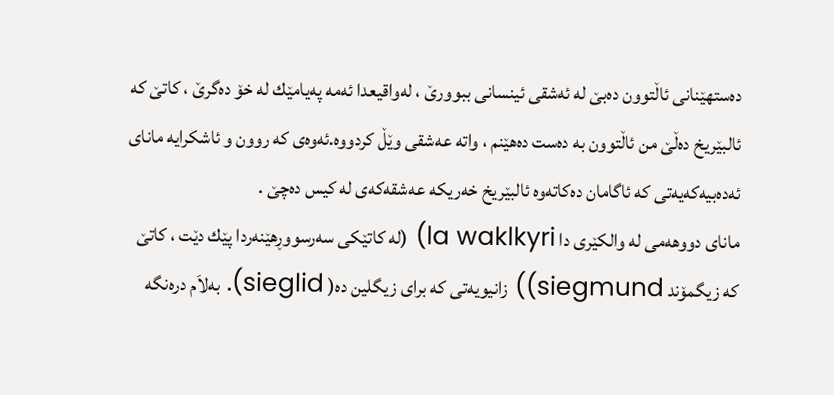ده‌ستهێنانی‌ ئاڵتوون ده‌بێ‌ له‌ ئه‌شقی‌ ئینسانی‌ ببوورێ‌ ، له‌واقیعدا ئه‌مه‌ په‌یامێك له‌ خۆ ده‌گرێ‌ ، كاتێ‌ كه‌ ئالبێریخ ده‌ڵێ‌ من ئاڵتوون به‌ ده‌ست ده‌هێنم ، واته‌ عه‌شقی‌ وێڵ كردووه‌.ئه‌وه‌ی‌ كه‌ روون و ئاشكرایه‌ مانای‌ ئه‌ده‌بیه‌كه‌یه‌تی‌ كه‌ ئاگامان ده‌كاته‌وه‌ ئالبێریخ خه‌ریكه‌ عه‌شقه‌كه‌ی‌ له‌ كیس ده‌چێ‌ .
مانای‌ دووهه‌می‌ له‌ والكێری‌ دا la waklkyri) (له‌ كاتێكی‌ سه‌رسووڕهێنه‌ردا پێك دێت ، كاتێ‌ كه‌ زیگمۆند siegmund)) زانیویه‌تی‌ كه‌ برای‌ زیگلین ده‌( sieglid). به‌لاَم دره‌نگه‌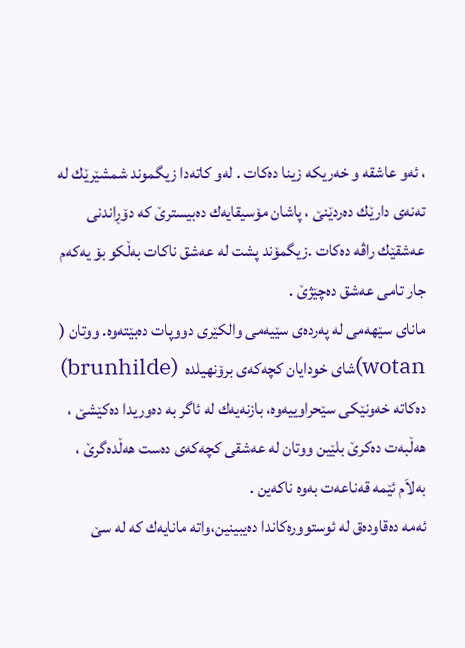، ئه‌و عاشقه‌ و خه‌ریكه‌ زینا ده‌كات . له‌و كاته‌دا زیگموند شمشێرێك له‌ ته‌نه‌ی‌ دارێك ده‌ردێنێ‌ ، پاشان مۆسیقایه‌ك ده‌بیسترێ‌ كه‌ دۆڕاندنی‌ عه‌شقێك راڤه‌ ده‌كات .زیگمۆند پشت له‌ عه‌شق ناكات به‌ڵكو بۆ یه‌كه‌م جار تامی‌ عه‌شق ده‌چێژێ‌ .
مانای‌ سێهه‌می‌ له‌ په‌رده‌ی‌ سێیه‌می‌ والكێری‌ دووپات ده‌بێته‌وه‌. ووتان ( wotan)شای‌ خودایان كچه‌كه‌ی‌ برۆنهیلده‌  (brunhilde) ده‌كاته‌ خه‌ونێكی‌ سێحراوییه‌وه‌، بازنه‌یه‌ك له‌ ئاگر به‌ ده‌وریدا ده‌كێشێ‌ ، هه‌ڵبه‌ت ده‌كرێ‌ بلێین ووتان له‌ عه‌شقی‌ كچه‌كه‌ی‌ ده‌ست هه‌ڵده‌گرێ‌ ، به‌لاَم ئێمه‌ قه‌ناعه‌ت به‌وه‌ ناكه‌ین .
ئه‌مه‌ ده‌قاوده‌ق له‌ ئوستووره‌كاندا ده‌یبینین،واته‌ مانایه‌ك كه‌ له‌ سێ‌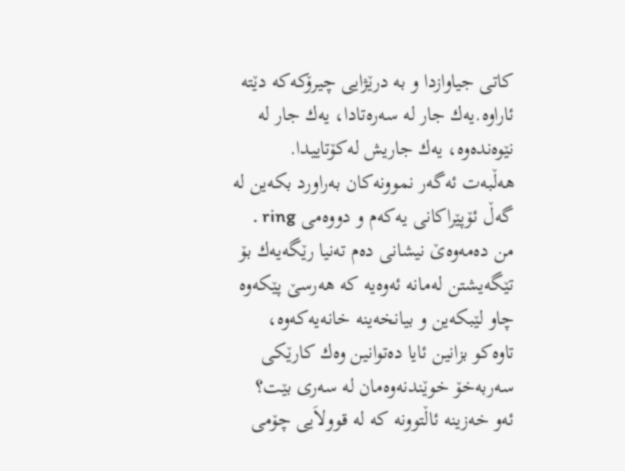كاتی‌ جیاوازدا و به‌ درێژایی‌ چیرۆكه‌كه‌ دێته‌ ئاراوه‌.یه‌ك جار له‌ سه‌ره‌تادا، یه‌ك جار له‌ نێوه‌نده‌وه‌، یه‌ك جاریش له‌كۆتاییدا.
هه‌ڵبه‌ت ئه‌گه‌ر نموونه‌كان به‌راورد بكه‌ین له‌ گه‌ڵ ئۆپێراكانی‌ یه‌كه‌م و دووه‌می‌ ring . من ده‌مه‌وه‌ێ‌ نیشانی‌ ده‌م ته‌نیا رێگه‌یه‌ك بۆ تێگه‌یشتن له‌مانه‌ ئه‌وه‌یه‌ كه‌ هه‌رسێ‌ پێكه‌وه‌ چاو لێبكه‌ین و بیانخه‌ینه‌ خانه‌یه‌كه‌وه‌، تاوه‌كو بزانین ئایا ده‌توانین وه‌ك كارێكی‌ سه‌ربه‌خۆ خوێندنه‌وه‌مان له‌ سه‌ری‌ بێت؟
ئه‌و خه‌زینه‌ ئاڵتوونه‌ كه‌ له‌ قوولاَیی‌ چۆمی‌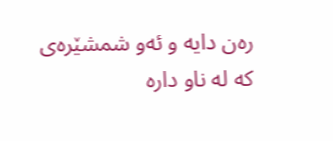ره‌ن دایه‌ و ئه‌و شمشێره‌ی‌ كه‌ له‌ ناو داره‌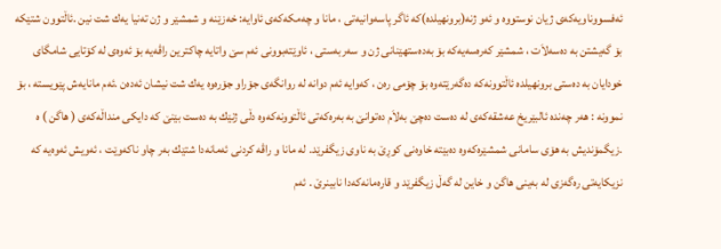ئه‌فسووناویه‌كه‌ی‌ ژیان نوستووه‌ و ئه‌و ژنه‌(برونهیلده‌)كه‌ ئاگر پاسه‌وانیه‌تی‌ ، مانا و چه‌مكه‌كه‌ی‌ ئاوایه‌: خه‌زێنه‌ و شمشێر و ژن ته‌نیا یه‌ك شت نین .ئاڵتوون شتێكه‌ بۆ گه‌یشتن به‌ ده‌سه‌لاَت ، شمشێر كه‌ره‌سه‌یه‌كه‌ بۆ به‌ده‌ستهێنانی‌ ژن و سه‌ربه‌ستی‌ ، ئاوێته‌بوونی‌ ئه‌م سێ‌ واتایه‌ چاكترین راڤه‌یه‌ بۆ ئه‌وه‌ی‌ له‌ كۆتایی‌ شامگای‌ خودایان به‌ ده‌ستی‌ برونهیلده‌ ئاڵتوونه‌كه‌ ده‌گه‌رێته‌وه‌ بۆ چۆمی‌ ره‌ن ، كه‌وایه‌ ئه‌م دوانه‌ له‌ روانگه‌ی‌ جۆراو جۆره‌وه‌ یه‌ك شت نیشان ئه‌ده‌ن .ئه‌م مانایه‌ش پێویسته‌ ، بۆ نموونه‌ : هه‌ر چه‌نده‌ ئالبێریخ عه‌شقه‌كه‌ی‌ له‌ ده‌ست ده‌چێ‌ به‌لاَم ده‌توانێ‌ به‌ به‌ره‌كه‌تی‌ ئاڵتوونه‌كه‌وه‌ دڵی‌ ژنێك به‌ ده‌ست بێنێ‌ كه‌ دایكی‌ منداڵه‌كه‌ی‌ ( هاگن ) ه‌ .زیگمۆندیش به‌ هۆی‌ سامانی‌ شمشێره‌كه‌وه‌ ده‌بێته‌ خاوه‌نی‌ كوڕێ‌ به‌ ناوی‌ زیگفرێد. له‌ مانا و راڤه‌ كردنی‌ ئه‌مانه‌دا شتێك به‌ر چاو ناكه‌وێت ، ئه‌ویش ئه‌وه‌یه‌ كه‌ نزیكایه‌تی‌ ره‌گه‌زی‌ له‌ به‌ینی‌ هاگن و خاین له‌ گه‌ڵ زیگفرێد و قاره‌مانه‌كه‌دا نابینرێ‌ . ئه‌م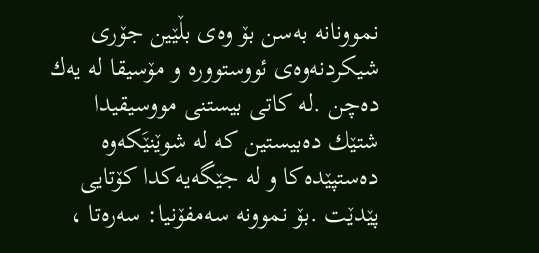نموونانه‌ به‌سن بۆ ‌وه‌ی‌ بڵێین جۆری‌ شیكردنه‌وه‌ی‌ ئووستووره‌ و مۆسیقا له‌ یه‌ك ده‌چن .له‌ كاتی‌ بیستنی‌ مووسیقیدا شتێك ده‌بیستین كه‌ له‌ شوێنێَكه‌وه‌ ده‌ستپێده‌كا و له‌ جێگه‌یه‌كدا كۆتایی‌ پێدێت .بۆ نموونه‌ سه‌مفۆنیا: سه‌ره‌تا ،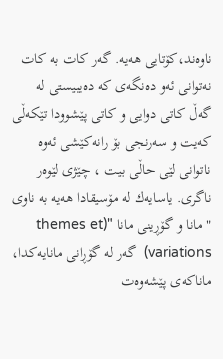ناوه‌ند،كۆتایی‌ هه‌یه‌. گه‌ر كات به‌ كات نه‌توانی‌ ئه‌و ده‌نگه‌ی‌ كه‌ ده‌یبیستی‌ له‌ گه‌ڵ كاتی‌ دوایی‌ و كاتی‌ پێشوودا تێكه‌ڵی‌ كه‌یت و سه‌رنجی‌ بۆ رانه‌كێشی‌ ئه‌وه‌ ناتوانی‌ لێی‌ حاڵی‌ بیت ، چێژی‌ لێوه‌ر ناگری‌. یاسایه‌ك له‌ مۆسیقادا هه‌یه‌ به‌ ناوی‌ "مانا و گۆڕینی‌ مانا "(themes et variations)  گه‌ر له‌ گۆڕانی‌ مانایه‌كدا، ماناكه‌ی‌ پێشه‌وه‌ت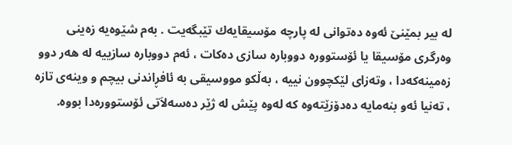له‌ بیر بمێنێ‌ ئه‌وه‌ ده‌توانی‌ له‌ پارچه‌ مۆسیقایه‌ك تێبگه‌یت . به‌م شێوه‌یه‌ زه‌ینی‌ وه‌رگری‌ مۆسیقا یا ئۆستووره‌ دووباره‌ سازی‌ ده‌كات ، ئه‌م دووباره‌ سازییه‌ له‌ هه‌ر دوو زه‌مینه‌كه‌دا ، وته‌زای‌ لێكچوون نییه‌ ، به‌ڵكو مووسیقی‌ به‌ ئافڕاندنی‌ بیچم و وینه‌ی‌ تازه‌ ، ته‌نیا ئه‌و بنه‌مایه‌ ده‌دۆزێته‌وه‌ كه‌ له‌وه‌ پێش له‌ ژێر ده‌سه‌لاَتی‌ ئۆستووره‌دا بووه‌.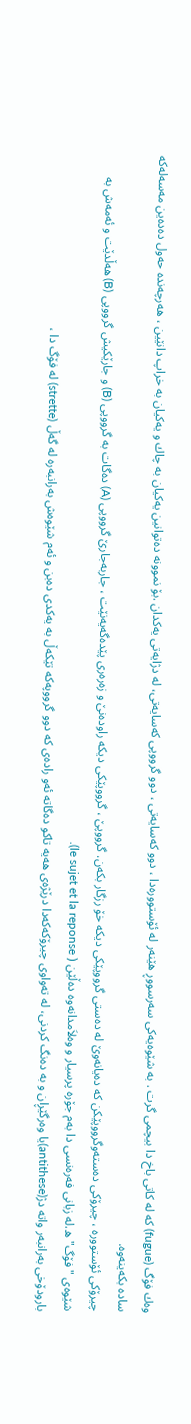وه‌ك فۆگ (fugue) كه‌ له‌ كاتی‌ باخ دا بیچمی‌ گرت . به‌ شێوه‌یه‌كی‌ سه‌رسووڕ هێنه‌ر له‌ ئۆستووره‌دا ، دوو كه‌سایه‌تی‌ ، دوو گرووپی‌ كه‌سایه‌تی‌، له‌ دژایه‌تی‌ یه‌كدان .بۆ نموونه‌ ده‌توانین یه‌كیان به‌ چاك و یه‌كیان به‌ خراپ دانێین ، هه‌رچه‌نده‌ حه‌ول ده‌ده‌ین مه‌سه‌له‌كه‌ ساده‌ بكه‌ینه‌وه‌.
چیرۆكی‌ ئۆستووره‌ ، چیرۆكی‌ ده‌سته‌وگرووپێكن كه‌ ده‌یانه‌وێ‌ له‌ ده‌ستی‌ گرووپێكی‌ دیكه‌ خۆ رزگار بكه‌ن. گرووپێ ، گرووپێكی‌ دیكه‌ راوده‌نێ‌ و زه‌ره‌ری‌ پێده‌گه‌یه‌نێت ، جاربه‌جارێ‌ گرووپی‌ (A) ده‌گات به‌ گرووپی‌ (B) و جارێكیش گرووپی‌ (B) هه‌ڵدێت و ئه‌مه‌ش به‌ شێوه‌ی‌ "فۆگ"ه‌.له‌ زبانی‌ فه‌ره‌نسی‌ دا به‌م جۆره‌ پرسیار و وه‌لاَمدانه‌وه‌ ده‌ڵێن ( le sujet et la reponse).
بارودۆخی‌ به‌رانبه‌ر واته‌ دژ(antithese)یا وه‌رگێڕان و به‌ ده‌نگ كردنی‌، له‌ ته‌واوی‌ چیرۆكه‌كه‌دا درێژه‌ی‌ هه‌یه‌ تاكو ده‌گاته‌ ئه‌و راده‌ی‌ كه‌ دوو گرووپه‌كه‌ تێكه‌ڵ به‌ یه‌كدی‌ ده‌بن و ئه‌م شێوه‌ش به‌رانبه‌ره‌ له‌ گه‌ڵ (strette) له‌ فۆگ دا ،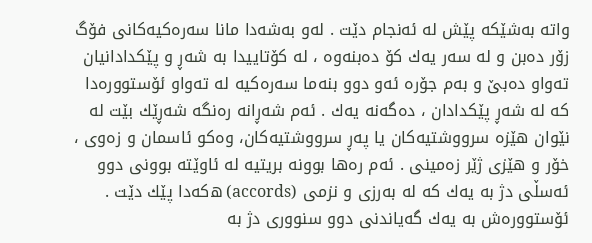واته‌ به‌شێكه‌ پێش له‌ ئه‌نجام دێت . له‌و به‌شه‌دا مانا سه‌ره‌كیه‌كانی‌ فۆگ زۆر ده‌بن و له‌ سه‌ر یه‌ك كۆ ده‌بنه‌وه‌ ، له‌ كۆتاییدا به‌ شه‌ڕ و پێكدادانیان  ته‌واو ده‌بێ‌ و به‌م جۆره‌ ئه‌و دوو بنه‌ما سه‌ره‌كیه‌ له‌ ته‌واو ئۆستووره‌دا كه‌ له‌ شه‌ڕ پێكدادان ، ده‌گه‌نه‌ یه‌ك . ئه‌م شه‌ڕانه‌ ره‌نگه‌ شه‌ڕێك بێت له‌ نێوان هێزه‌ سرووشتیه‌كان یا په‌ڕ سرووشتیه‌كان، وه‌كو ئاسمان و زه‌وی‌ ، خۆر و هێزی‌ ژێر زه‌مینی‌ . ئه‌م ره‌ها بوونه‌ بریتیه‌ له‌ ئاوێته‌ بوونی‌ دوو ئه‌سڵی‌ دژ به‌ یه‌ك كه‌ له‌ به‌رزی‌ و نزمی‌ (accords) ه‌كه‌دا پێك دێت . ئۆستووره‌ش به‌ یه‌ك گه‌یاندنی‌ دوو سنووری‌ دژ به‌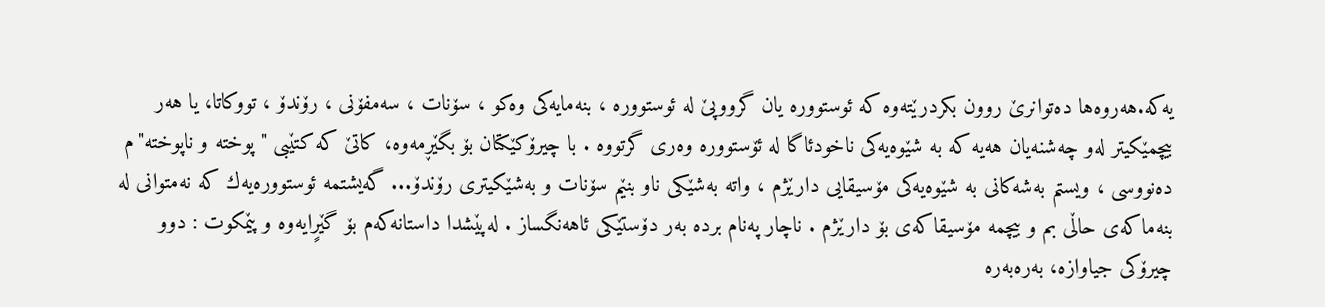یه‌كه‌.هه‌روه‌ها ده‌توانرێ‌ روون بكردرێته‌وه‌ كه‌ ئوستووره‌ یان گرووپێ‌ له‌ ئوستووره‌ ، بنه‌مایه‌كی وه‌كو ، سۆنات ، سه‌مفۆنی ، رۆندۆ ، تووكاتا، یا هه‌ر بیچمێكیتر له‌و چه‌شنه‌یان هه‌یه‌ كه‌ به‌ شێوه‌یه‌كی‌ ناخودئاگا له‌ ئۆستووره‌ وه‌ری‌ گرتووه‌ . با چیرۆكێكتان بۆ بگێڕمه‌وه‌، كاتێ‌ كه‌ كتێبی‌ "پوخته‌ و ناپوخته‌"م ده‌نووسی‌ ، ویستم به‌شه‌كانی‌ به‌ شێوه‌یه‌كی‌ مۆسیقایی‌ دارێژم ، واته‌ به‌شێكی‌ ناو بنێم سۆنات و به‌شێكیتری‌ رۆندۆ... گه‌یشتمه‌ ئوستووره‌یه‌ك كه‌ نه‌متوانی‌ له‌ بنه‌ماكه‌ی‌ حاڵی بم و بیچمه‌ مۆسیقاكه‌ی‌ بۆ دارێژم . ناچار په‌نام برده‌ به‌ر دۆستێكی‌ ئاهه‌نگساز . له‌پێشدا داستانه‌كه‌م بۆ گێرٍایه‌وه‌ و پێمكوت : دوو چیرۆكی‌ جیاوازه‌، به‌ره‌به‌ره‌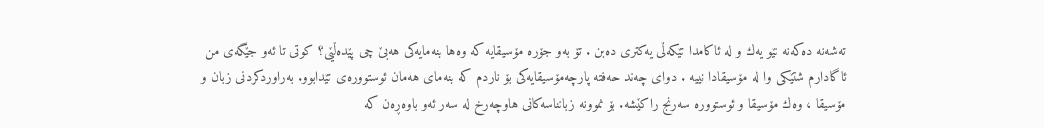ته‌شه‌نه‌ ده‌كه‌نه‌ نێو یه‌ك و له‌ ئاكامدا تێكه‌ڵی‌ یه‌كتری‌ ده‌بن . تۆ به‌و جۆره‌ مۆسیقایه‌ كه‌ وه‌ها بنه‌مایه‌كی‌ هه‌بێ‌ چی‌ پێده‌ڵێی‌؟ كوتی‌ تا ئه‌و جێگه‌ی‌ من ئاگادارم شتێكی‌ وا له‌ مۆسیقادا نییه‌ . دوای چه‌ند حه‌فته‌ پارچه‌مۆسیقایه‌كی‌ بۆ ناردم كه‌ بنه‌مای‌ هه‌مان ئوستووره‌ی‌ تێدابوو. به‌راوردكردنی‌ زبان و مۆسیقا ، وه‌ك مۆسیقا و ئوستووره‌ سه‌رنج راكێشه‌. بۆ نموونه‌ زبانناسه‌كانی‌ هاوچه‌رخ له‌ سه‌ر ئه‌و باوه‌ڕه‌ن كه‌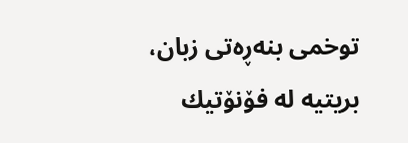توخمی‌ بنه‌ڕه‌تی‌ زبان، بریتیه‌ له‌ فۆنۆتیك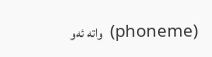(phoneme)  واته‌ ئه‌و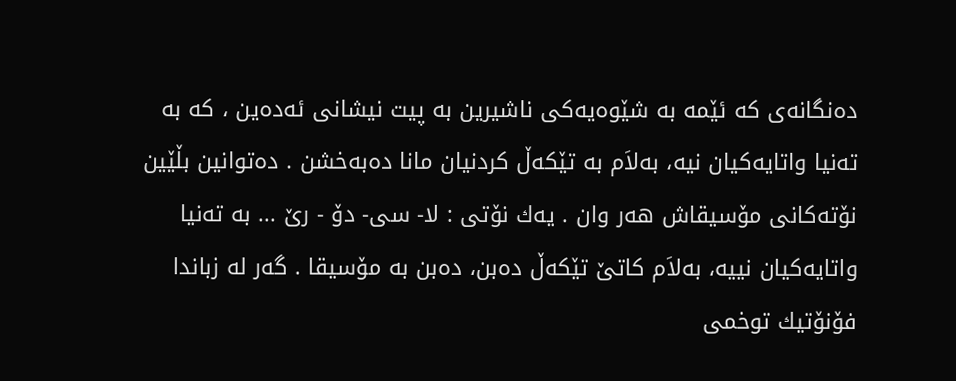ده‌نگانه‌ی‌ كه‌ ئێمه‌ به‌ شێوه‌یه‌كی‌ ناشیرین به‌ پیت نیشانی‌ ئه‌ده‌ین ، كه‌ به‌ ته‌نیا واتایه‌كیان نیه‌، به‌لاَم به‌ تێكه‌ڵ كردنیان مانا ده‌به‌خشن . ده‌توانین بڵێین نۆته‌كانی‌ مۆسیقاش هه‌ر وان . یه‌ك نۆتی‌ : لا- سی‌- دۆ - رێ‌ ... به‌ ته‌نیا واتایه‌كیان نییه‌، به‌لاَم كاتێ‌ تێكه‌ڵ ده‌بن، ده‌بن به‌ مۆسیقا . گه‌ر له‌ زباندا فۆنۆتیك توخمی‌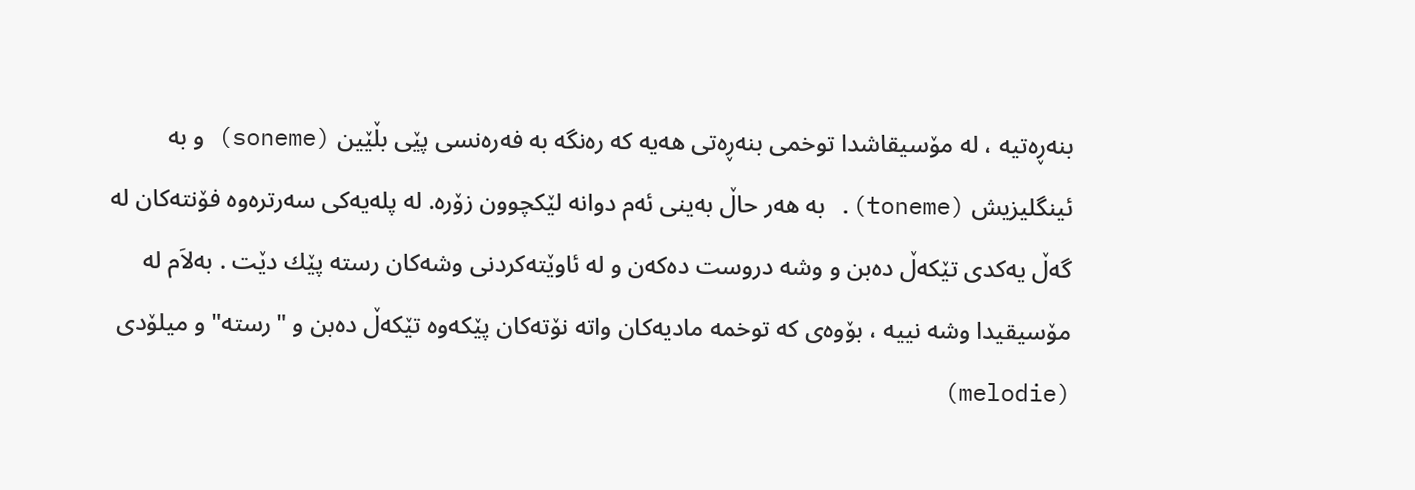بنه‌ڕه‌تیه‌ ، له‌ مۆسیقاشدا توخمی‌ بنه‌ڕه‌تی‌ هه‌یه‌ كه‌ ره‌نگه‌ به‌ فه‌ره‌نسی‌ پێی‌ بڵێین (soneme) و به‌ ئینگلیزیش (toneme). به‌ هه‌ر حاڵ به‌ینی‌ ئه‌م دوانه‌ لێكچوون زۆره‌. له‌ پله‌یه‌كی‌ سه‌رتره‌وه‌ فۆنته‌كان له‌ گه‌ڵ یه‌كدی‌ تێكه‌ڵ ده‌بن و وشه‌ دروست ده‌كه‌ن و له‌ ئاوێته‌كردنی‌ وشه‌كان رسته‌ پێك دێت . به‌لاَم له‌ مۆسیقیدا وشه‌ نییه‌ ، بۆوه‌ی‌ كه‌ توخمه‌ مادیه‌كان واته‌ نۆته‌كان پێكه‌وه‌ تێكه‌ڵ ده‌بن و "رسته‌" و میلۆدی (melodie)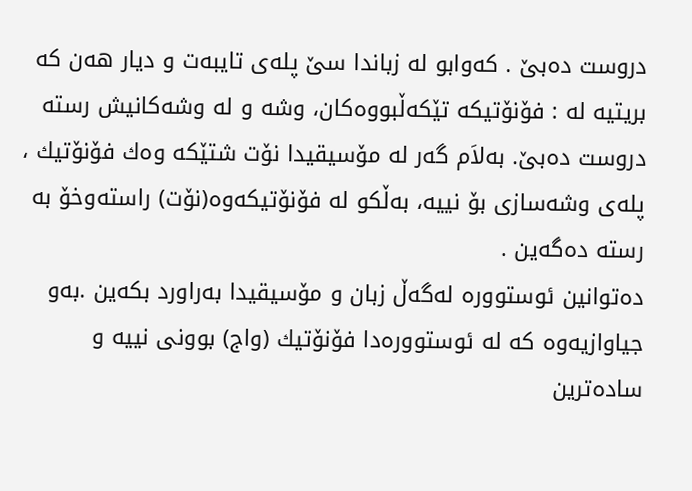دروست ده‌بێ‌ . كه‌وابو له‌ زباندا سێ‌ پله‌ی‌ تایبه‌ت و دیار هه‌ن كه‌ بریتیه‌ له‌ : فۆنۆتیكه‌ تێكه‌ڵبووه‌كان، وشه‌ و له‌ وشه‌كانیش رسته‌ دروست ده‌بێ‌. به‌لاَم گه‌ر له‌ مۆسیقیدا نۆت شتێكه‌ وه‌ك فۆنۆتیك ، پله‌ی وشه‌سازی‌ بۆ نییه‌، به‌ڵكو له‌ فۆنۆتیكه‌وه‌(نۆت) راسته‌وخۆ به‌ رسته‌ ده‌گه‌ین .
ده‌توانین ئوستووره‌ له‌گه‌ڵ زبان و مۆسیقیدا به‌راورد بكه‌ین .به‌و جیاوازیه‌وه‌ كه‌ له‌ ئوستووره‌دا فۆنۆتیك (واج) بوونی‌ نییه‌ و ساده‌ترین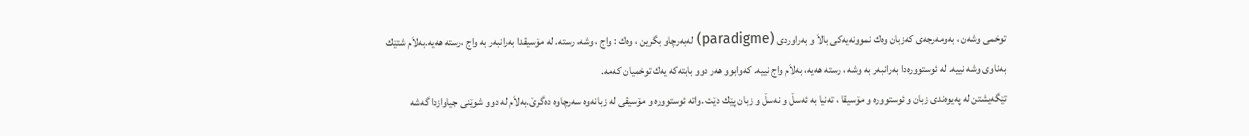توخمی‌ وشه‌ن ، به‌ومه‌رجه‌ی‌ كه‌زبان وه‌ك نموونه‌یه‌كی‌ بالاَ و به‌راوردی‌ (paradigme) له‌به‌رچاو بگرین ، وه‌ك : واج ، وشه‌، رسته‌. له‌ مۆسیقدا به‌رانبه‌ر به‌ واج ،رسته‌ هه‌یه‌.به‌لاَم شتێك به‌ناوی‌ وشه‌ نییه‌. له‌ ئوستووره‌دا به‌رانبه‌ر به‌ وشه‌ ، رسته‌ هه‌یه‌، به‌لاَم واج نییه‌. كه‌وابوو هه‌ر دوو بابته‌كه‌ یه‌ك توخمیان كه‌مه‌.
تێگه‌یشتن له‌ په‌یوه‌ندی‌ زبان و ئوستووره‌ و مۆسیقا ، ته‌نیا به‌ ئه‌سڵ و نه‌سڵ و زبان پێك دێت .واته‌ ئوستووره‌ و مۆسیقی‌ له‌ زبانه‌وه‌ سه‌رچاوه‌ ده‌گرێ‌.به‌لاَم له‌ دوو شوێنی‌ جیاوازدا گه‌شه‌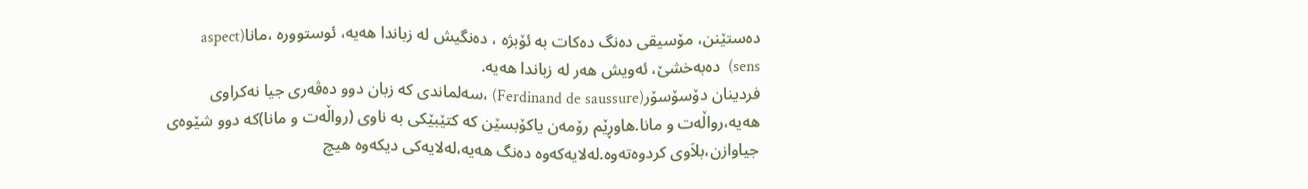ده‌ستێنن، مۆسیقی‌ ده‌نگ ده‌كات به‌ ئۆبژه‌ ، ده‌نگیش له‌ زباندا هه‌یه‌، ئوستووره‌ ،مانا(aspect sens)  ده‌به‌خشێ‌، ئه‌ویش هه‌ر له‌ زباندا هه‌یه‌.
فردینان دۆسۆسۆر(Ferdinand de saussure) ،سه‌لماندی‌ كه‌ زبان دوو ده‌ڤه‌ری‌ جیا نه‌كراوی‌ هه‌یه‌،رواڵه‌ت و مانا.هاوڕێم رۆمه‌ن یاكۆبسێن كه‌ كتێبێكی‌ به‌ ناوی‌ (رواڵه‌ت و مانا)كه‌ دوو شێوه‌ی‌ جیاوازن،بلاَوی‌ كردوه‌ته‌وه‌.له‌لایه‌كه‌وه‌ ده‌نگ هه‌یه‌،له‌لایه‌كی‌ دیكه‌وه‌ هیچ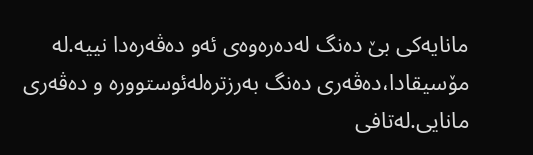مانایه‌كی‌ بێ‌ ده‌نگ له‌ده‌ره‌وه‌ی‌ ئه‌و ده‌ڤه‌ره‌دا نییه‌.له‌ مۆسیقادا،ده‌ڤه‌ری‌ ده‌نگ به‌رزتره‌له‌ئوستووره‌ و ده‌ڤه‌ری‌ مانایی‌.له‌تافی‌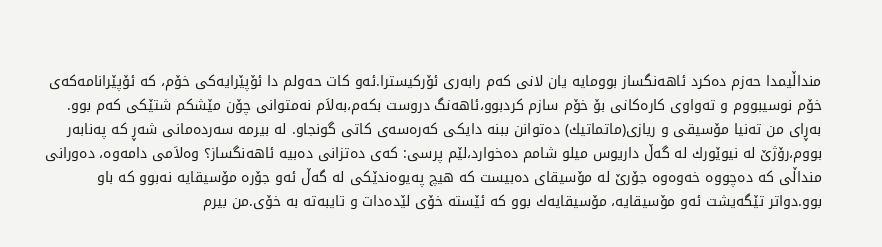منداڵیمدا حه‌زم ده‌كرد ئاهه‌نگساز بوومایه‌ یان لانی‌ كه‌م رابه‌ری‌ ئۆركیسترا.ئه‌و كات حه‌ولم دا ئۆپێرایه‌كی‌ خۆم، كه‌ ئۆپێرانامه‌كه‌ی‌ خۆم نوسیبووم و ته‌واوی‌ كاره‌كانی‌ بۆ خۆم سازم كردبوو،ئاهه‌نگ دروست بكه‌م،به‌لاَم نه‌متوانی‌ چۆن مێشكم شتێكی‌ كه‌م بوو.
به‌ڕای من ته‌نیا مۆسیقی‌ و ریازی‌(ماتماتیك) ده‌توانن ببنه‌ دایكی‌ كه‌ره‌سه‌ی‌ كاتی‌ گونجاو. له‌ بیرمه‌ سه‌رده‌مانی‌ شه‌ڕ كه‌ په‌نابه‌ر بووم،رۆژێ‌ له‌ نیوێورك له‌ گه‌ڵ داریوس میلو شامم ده‌خوارد،لێم پرسی‌: كه‌ی‌ ده‌تزانی‌ ده‌بیه‌ ئاهه‌نگساز؟ وه‌لاَمی‌ دامه‌وه‌، ده‌ورانی‌ منداڵی‌ كه‌ ده‌چووه‌ خه‌وه‌وه‌ جۆرێ‌ له‌ مۆسیقای‌ ده‌بیست كه‌ هیچ په‌یوه‌ندێكی‌ له‌ گه‌ڵ ئه‌و جۆره‌ مۆسیقایه‌ نه‌بوو كه‌ باو بوو.دواتر تێگه‌یشت ئه‌و مۆسیقایه‌، مۆسیقایه‌ك بوو كه‌ ئێسته‌ خۆی‌ لێده‌دات و تایبه‌ته‌ به‌ خۆی‌.من بیرم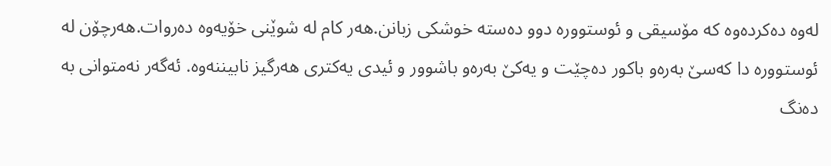له‌وه‌ ده‌كرده‌وه‌ كه‌ مۆسیقی‌ و ئوستووره‌ دوو ده‌سته‌ خوشكی‌ زبانن.هه‌ر كام له‌ شوێنی‌ خۆیه‌وه‌ ده‌روات.هه‌رچۆن له‌ ئوستووره‌ دا كه‌سێ‌ به‌ره‌و باكور ده‌چێت و یه‌كێ‌ به‌ره‌و باشوور و ئیدی‌ یه‌كتری هه‌رگیز نابیننه‌وه‌. ئه‌گه‌ر نه‌متوانی‌ به‌ ده‌نگ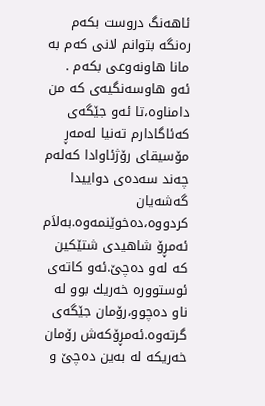ئاهه‌نگ دروست بكه‌م ره‌نگه‌ بتوانم لانی‌ كه‌م به‌ مانا هاونه‌وعی بكه‌م .
ئه‌و هاوسه‌نگیه‌ی‌ كه‌ من دامناوه‌،تا ئه‌و جێگه‌ی‌ كه‌ئاگادارم ته‌نیا له‌مه‌ڕ مۆسیقای‌ رۆژئاوادا كه‌له‌م چه‌ند سه‌ده‌ی‌ دواییدا گه‌شه‌یان كردووه‌،ده‌خوێنمه‌وه‌.به‌لاَم ئه‌مڕۆ شاهیدی‌ شتێكین كه‌ له‌و ده‌چێ‌.ئه‌و كاته‌ی‌ ئوستووره‌ خه‌ریك بوو له‌ ناو ده‌چوو،رۆمان جێگه‌ی‌ گرته‌وه‌.ئه‌مڕۆكه‌ش رۆمان خه‌ریكه‌ له‌ به‌ین ده‌چێ‌ و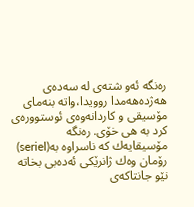ره‌نگه‌ ئه‌و شته‌ی‌ له‌ سه‌ده‌ی‌ هه‌ژده‌هه‌مدا روویدا،واته‌ بنه‌مای‌ مۆسیقی‌ و كاردانه‌وه‌ی‌ ئوستووره‌ی‌ كرد به‌ هی‌ خۆی‌. ره‌نگه‌ مۆسیقایه‌ك كه‌ ناسراوه‌ به‌(seriel) رۆمان وه‌ك ژانرێكی‌ ئه‌ده‌بی‌ بخاته‌ نێو جانتاكه‌ی‌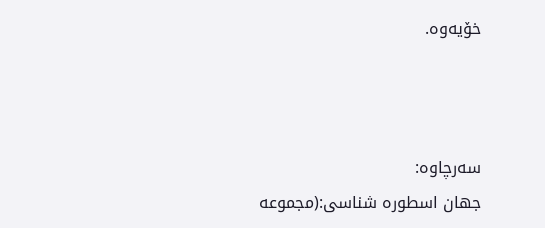خۆیه‌وه‌.



سه‌رچاوه‌:
جهان اسطوره شناسی:(مجموعه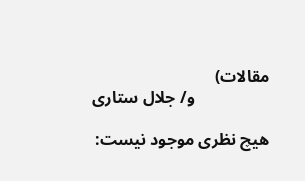مقالات)
                  و/ جلال ستاری

هیچ نظری موجود نیست: